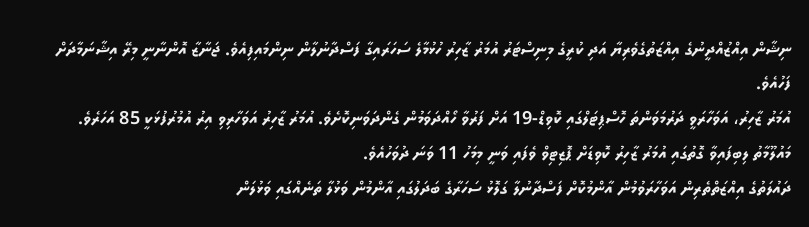ނިޝާން އިއްޒުއްދީނުގެ އިއްޒަތުގެވެރިޔާ އަދި ކުރީގެ މިނިސްޓަރު އުމަރު ޒާހިރު ހުޅުމާލެ ސަހަރައިގާ ފަސްދާނުލާން ނިންމައިފިއެވެ. ޖަނާޒާ އޮންނާނީ މިރޭ އިޝާނަމާދަށް ފަހުއެވެ.
އުމަރު ޒާހިރު، އަވަހާރަވީ ދަރުމަވަންތަ ހޮސްޕިޓަލްގައި ކޮވިޑް-19 އަށް ފަރުވާ ހޯއްދަވަމުން ގެންދަވަނިކޮށެވެ. އުމަރު ޒާހިރު އަވަހާރިވި އިރު އުމުރުފުޅަކީ 85 އަހަރެވެ. މައުލޫމާތު ލިބިފައިވާ ގޮތުގައި އުމަރު ޒާހިރު ކޮވިޑަށް ޕޮޒިޓިވް ވެފައި ވަނީ މިމަހު 11 ވަނަ ދުވަހުއެވެ.
ދައުލަތުގެ އިއްޒަތްތެރިން އަވަހާރަވުމުން އާންމުކޮށް ފަސްދާނުލާ ގަލޮޅު ސަހަރާގެ ބަދަލުގައި އާންމުން ވަޅުލާ ތަނެއްގައި ވަޅުލަން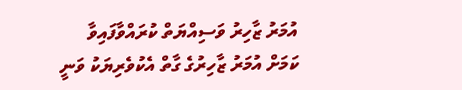އުމަރު ޒާހިރު ވަސިއްޔަތް ކުރައްވާފައިވާ ކަމަށް އުމަރު ޒާހިރުގެ ގާތް އެކުވެރިޔަކު ވަނީ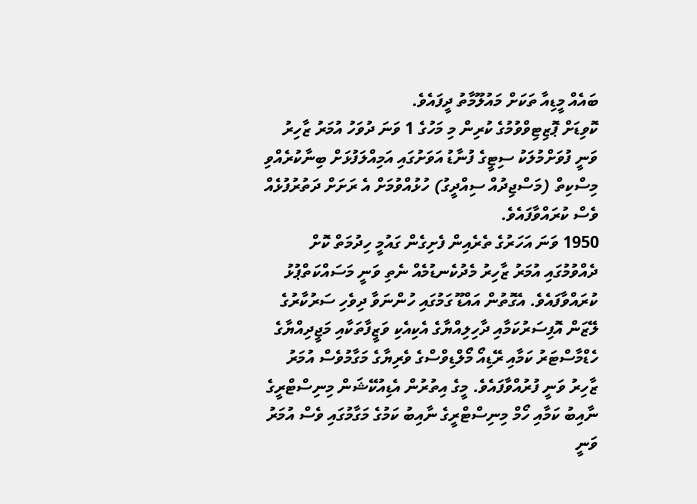ބައެއް މީޑިއާ ތަކަށް މައުލޫމާތު ދީފައެވެ.
ކޮވިޑަށް ޕޮޒިޓިވްވުމުގެ ކުރިން މި މަހުގެ 1 ވަނަ ދުވަހު އުމަރު ޒާހިރު ވަނީ ފުވަށްމުލަކު ސިޓީގެ ފުނާޑު އަވަށުގައި އަމިއްލަފުޅަށް ބިނާކުރެއްވި މިސްކިތް (މަސްޖިދުއް ސިއްދީގު) ހުޅުއްވުމަށް އެ ރަށަށް ދަތުރުފުޅެއް ވެސް ކުރައްވާފައެވެ.
1950 ވަނަ އަހަރުގެ ތެރެއިން ފެށިގެން ގައުމީ ހިދުމަތް ކޮށް ދެއްވުމުގައި އުމަރު ޒާހިރު މެދުކެނޑުމެއް ނެތި ވަނީ މަސައްކަތްޕުޅު ކުރައްވާފައެވެ. އެގޮތުން އައްޑޫ ގަމުގައި ހުންނަވާ ދިވެހި ސަރުކާރުގެ ލޭޒަން އޮފިސަރުކަމާއި ދާހިލިއްޔާގެ އެކިއެކި ވަޒީފާތަކާއި މަޖީދިއްޔާގެ ހެޑްމާސްޓަރު ކަމާއި ރޭޑިއޯ މޯލްޑިވްސްގެ ވެރިޔާގެ މަގާމުވެސް އުމަރު ޒާހިރު ވަނީ ފުރުއްވާފައެވެ. މީގެ އިތުރުން އެޑިއުކޭޝަން މިނިސްޓްރީގެ ނާއިބު ކަމާއި ހޯމް މިނިސްޓްރީގެ ނާއިބު ކަމުގެ މަގާމުގައި ވެސް އުމަރު ވަނީ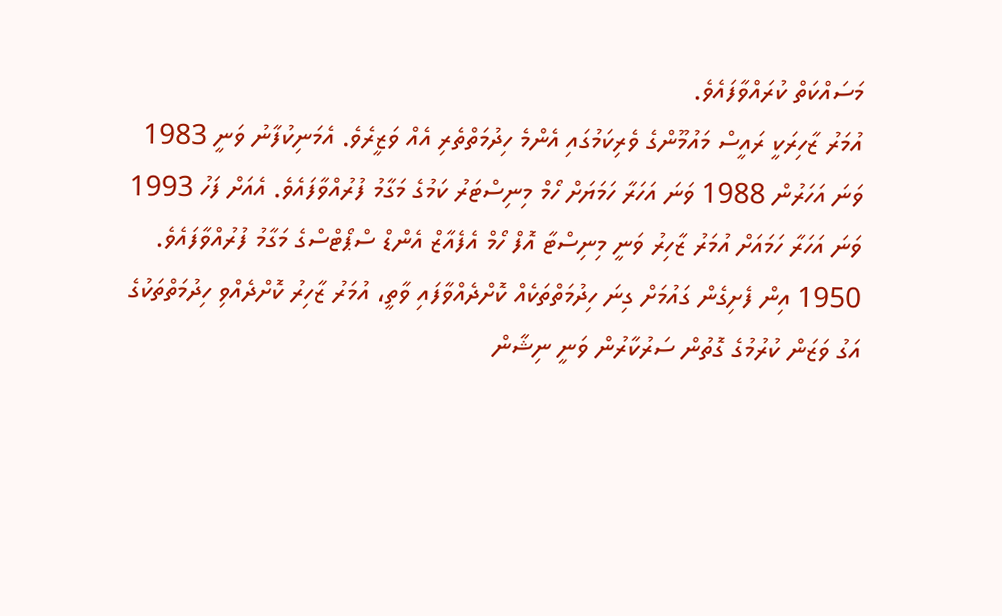މަސައްކަތް ކުރައްވާފައެވެ.
އުމަރު ޒާހިރަކީ ރައީސް މައުމޫންގެ ވެރިކަމުގައި އެންމެ ހިދުމަތްތެރި އެއް ވަޒީރެވެ. އެމަނިކުފާނު ވަނީ 1983 ވަނަ އަހަރުން 1988 ވަނަ އަހަރާ ހަމަޔަށް ހޯމް މިނިސްޓަރު ކަމުގެ މަގާމު ފުރުއްވާފައެވެ. އެއަށް ފަހު 1993 ވަނަ އަހަރާ ހަމައަށް އުމަރު ޒާހިރު ވަނީ މިނިސްޓާ އޮފް ހޯމް އެފެއާޒް އެންޑް ސްޕޯޓްސްގެ މަގާމު ފުރުއްވާފައެވެ.
1950 އިން ފެށިގެން ގައުމަށް ގިނަ ހިދުމަތްތަކެއް ކޮށްދެއްވާފައި ވާތީ، އުމަރު ޒާހިރު ކޮށްދެއްވި ހިދުމަތްތަކުގެ އަގު ވަޒަން ކުރުމުގެ ގޮތުން ސަރުކާރުން ވަނީ ނިޝާން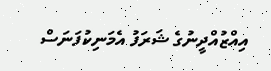އިއްޒުއްދީނުގެ ޝަރަފު އެމަނިކުފަނަސް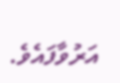އަރުވާފައެވެ.